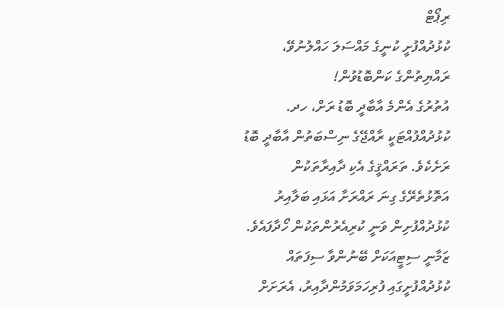ރިޕޯޓް
ކުޅުދުއްފުށީ ކުނީގެ މައްސަލަ ހައްލުނުވޭ، ރައްޔިތުންގެ ކަންބޮޑުވުން!
އުތުރުގެ އެންމެ އާބާދީ ބޮޑު ރަށް، ހދ. ކުޅުދުއްފުއްޓަކީ ރާއްޖޭގެ ނިސްބަތުން އާބާދީ ބޮޑު ރަށެކެވެ. ތަރައްޤީގެ އެކި ދާއިރާތަކުން އަތޮޅުތެރޭގެ ގިނަ ރައްރަށާ އަޅައި ބަލާއިރު ކުޅުދުއްފުށިން ވަނީ ކުރިއެރުންތަކުން ހޯދާފައެވެ. ޒަމާނީ ސިޓީއަކަށް ބޭނުންވާ ސިފަތައް ކުޅުދުއްފުށީގައި ފުރިހަމަވަމުންދާއިރު، އެރަށަށް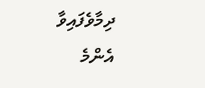ދިމާވެފައިވާ އެންމެ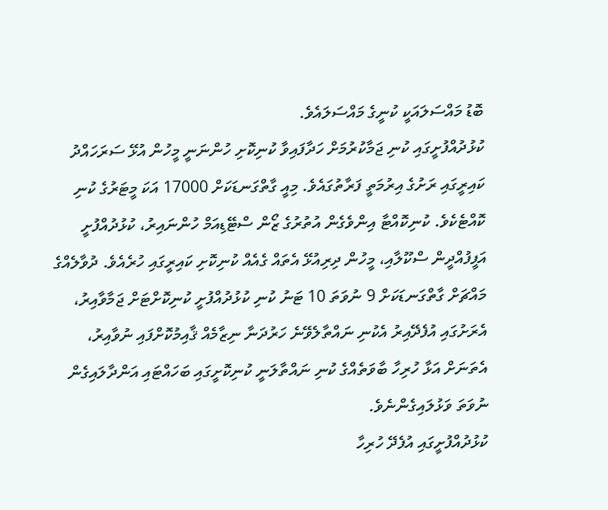ބޮޑު މައްސަލައަކީ ކުނީގެ މައްސަލައެވެ.
ކުޅުދުއްފުށީގައި ކުނި ޖަމާކުރުމަށް ހަދާފައިވާ ކުނިކޮށި ހުންނަނީ މީހުން އުޅޭ ސަރަހައްދު ކައިރީގައި ރަށުގެ އިރުމަތީ ފަރާތުގައެވެ. މިއީ ގާތްގަނޑަކަށް 17000 އަކަ މީޓަރުގެ ކުނި ކޮއްޓެކެވެ. ކުނިކޮއްޓާ އިންވެގެން އުތުރުގެ ޒޯން ސްޓޭޑިއަމް ހުންނައިރު، ކުޅުދުއްފުށީ އަފީފުއްދީން ސްކޫލާއި، މީހުން ދިރިއުޅޭ އެތައް ގެއެއް ކުނިކޮށި ކައިރީގައި ހުރެއެވެ. ދުވާލެއްގެ މައްޗަށް ގާތްގަނޑަކަށް 9 ނުވަތަ 10 ޓަނު ކުނި ކުޅުދުއްފުށީ ކުނިކޮށްޓަށް ޖަމާވާއިރު، އެރަށުގައި އުފެދޭއިރު އެކުނި ނައްތާލެވޭނެ ހަރުދަނާ ނިޒާމެއް ޤާއިމުކޮށްފައި ނުވާއިރު، އެތަނަށް އަޅާ ހުރިހާ ބާވަތެއްގެ ކުނި ނައްތާލަނީ ކުނިކޮށީގައި ބަހައްޓައި އަންދާލައިގެން ނުވަތަ ވަޅުލައިގެންނެވެ.
ކުޅުދުއްފުށީގައި އުފެދޭ ހުރިހާ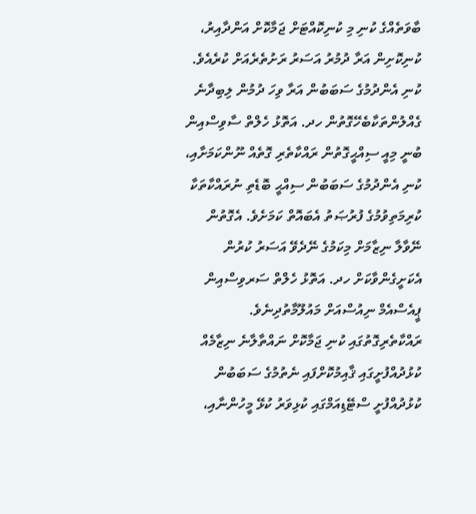ބާވަތެއްގެ ކުނި މި ކުނިކޮއްޓަށް ޖަމާކޮށް އަންދާއިރު، ކުނިކޮށިން އަރާ ދުމުރު އަސަރު ރަށުތެރެއަށް ކުރެއެވެ. ކުނި އެންދުމުގެ ސަބަބުން އަރާ ވިހަ ދުމުން ލިބިދާނެ ގެއްލުންތަކާބެހޭގޮތުން ހދ. އަތޮޅު ހެލްތް ސާވިސްއިން ބުނީ މިއީ ސިއްޙީގޮތުން ރައްކާތެރި ގޮތެއް ނޫންކަމަށާއި، ކުނި އެންދުމުގެ ސަބަބުން ސިއްޙީ ބޮޑެތި ނުރައްކާތަކާ ކުރިމަތިވުމުގެ ފުރުޞަތު އެބައޮތް ކަމަށެވެ. އެގޮތުން ނޭވާލާ ނިޒާމަށް މިކަމުގެ ނޭދެވޭ އަސަރު ކުރުން އެކަށީގެންވާކަށް ހދ. އަތޮޅު ހެލްތް ސަރވިސްއިން ޕީއެސްއެމް ނިއުސްއަށް މައުލޫމާތުދިނެވެ.
ރައްކާތެރިގޮތުގައި ކުނި ޖަމާކޮށް ނައްތާލާނެ ނިޒާމެއް ކުޅުދުއްފުށީގައި ޤާއިމުކޮށްފައި ނެތުމުގެ ސަބަބުން ކުޅުދުއްފުށީ ސްޓޭޑިއަމްގައި ކުޅިވަރު ކުޅޭ މީހުންނާއި،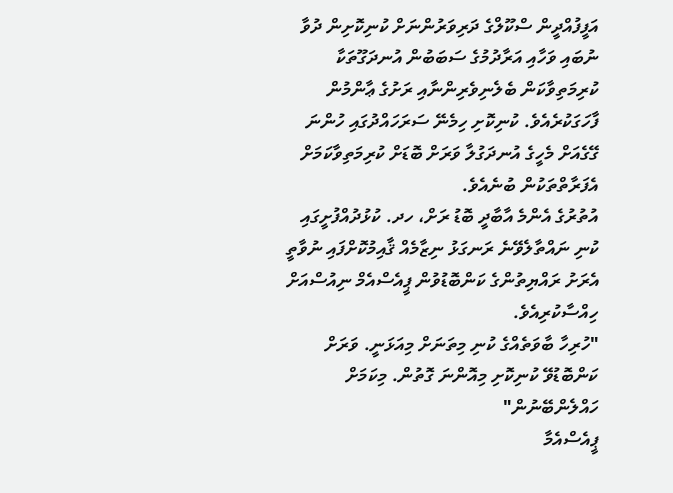އަފީފުއްދީން ސްކޫލްގެ ދަރިވަރުންނަށް ކުނިކޮށިން ދުވާ ނުބައި ވަހާއި އަރާދުމުގެ ސަބަބުން އުނދަގޫތަކާ ކުރިމަތިވާކަން ބެލެނިވެރިންނާއި ރަށުގެ ޢާންމުން ފާހަގަކުރެއެވެ. ކުނިކޮށި ހިމެނޭ ސަރަހައްދުގައި ހުންނަ ގޭގެއަށް މެހީގެ އުނދަގުލާ ވަރަށް ބޮޑަށް ކުރިމަތިވާކަމަށް އެފަރާތްތަކުން ބުނެއެވެ.
އުތުރުގެ އެންމެ އާބާދީ ބޮޑު ރަށް، ހދ. ކުޅުދުއްފުށީގައި ކުނި ނައްތާލެވޭނެ ރަނގަޅު ނިޒާމެއް ޤާއިމުކޮށްފައި ނުވާތީ އެރަށު ރައްޔިތުންގެ ކަންބޮޑުވުން ޕީއެސްއެމް ނިއުސްއަށް ހިއްސާކުރިއެވެ.
"ހުރިހާ ބާވަތެއްގެ ކުނި މިތަނަށް މިއަޅަނީ. ވަރަށް ކަންބޮޑުވޭ ކުނިކޮށި މިއޮންނަ ގޮތުން. މިކަމަށް ހައްލެންބޭނުން"
ޕީއެސްއެމާ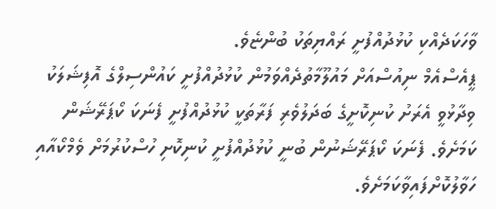ވާހަކަދެއްކި ކުޅުދުއްފުށީ ރައްޔިތަކު ބުންޏެވެ.
ޕީއެސްއެމް ނިއުސްއަށް މައުލޫމާތުދެއްވަމުން ކުޅުދުއްފުށީ ކައުންސިލްގެ އޮފިޝަލަކު ވިދާޅުވީ އެރަށު ކުނިކޮށީގެ ބަދަލުވެރި ފަރާތަކީ ކުޅުދުއްފުށީ ފެނަކަ ކޯޕަރޭޝަން ކަމަށެވެ. ފެނަކަ ކޯޕަރޭޝަނުން ބުނީ ކުޅުދުއްފުށީ ކުނިކޮށި ހުސްކުރުމަށް ވެމްކޯއާއި ހަވާލުކޮށްފައިވާކަމަށެވެ.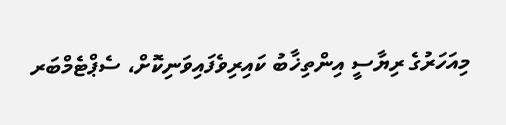މިއަހަރުގެ ރިޔާސީ އިންތިޚާބު ކައިރިވެފައިވަނިކޮށް، ސެޕްޓެމްބަރ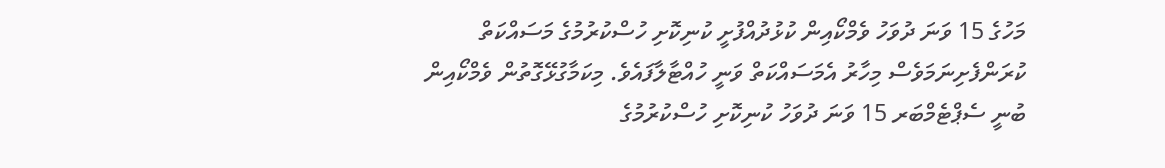މަހުގެ 15 ވަނަ ދުވަހު ވެމްކޯއިން ކުޅުދުއްފުށީ ކުނިކޮށި ހުސްކުރުމުގެ މަސައްކަތް ކުރަންފެށިނަމަވެސް މިހާރު އެމަސައްކަތް ވަނީ ހުއްޓާލާފައެވެ. މިކަމާގުޅޭގޮތުން ވެމްކޯއިން ބުނީ ސެޕްޓެމްބަރ 15 ވަނަ ދުވަހު ކުނިކޮށި ހުސްކުރުމުގެ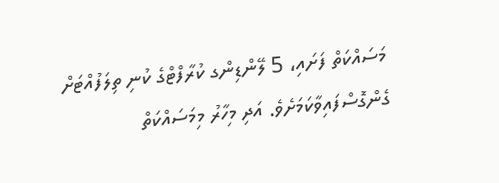މަސައްކަތް ފަށައި، 5 ލޭންޑިންގ ކުރާފްޓްގެ ކުނި ތިލަފުއްޓަށް ގެންގޮސްފައިވާކަމަށެވެ. އަދި މިހާރު މިމަސައްކަތް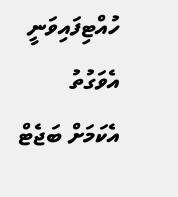ހުއްޓިފައިވަނީ އެވަގުތު އެކަމަށް ބަޖެޓް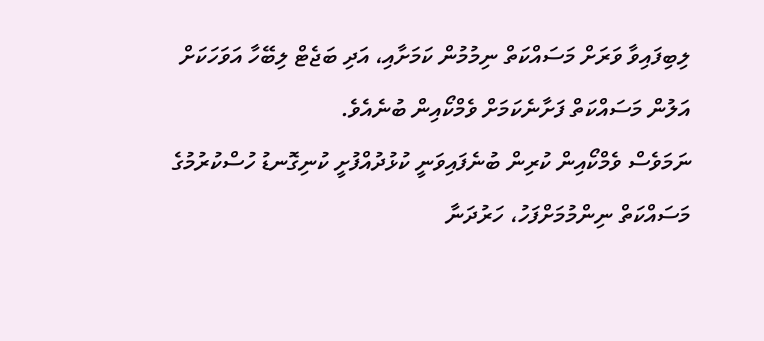ލިބިފައިވާ ވަރަށް މަސައްކަތް ނިމުމުން ކަމަށާއި، އަދި ބަޖެޓް ލިބޭހާ އަވަހަކަށް އަލުން މަސައްކަތް ފަށާނެކަމަށް ވެމްކޯއިން ބުނެއެވެ.
ނަމަވެސް ވެމްކޯއިން ކުރިން ބުނެފައިވަނީ ކުޅުދުއްފުށީ ކުނިގޮނޑު ހުސްކުރުމުގެ މަސައްކަތް ނިންމުމަށްފަހު، ހަރުދަނާ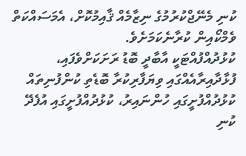ކުނި މެނޭޖްކުރުމުގެ ނިޒާމެއް ޤާއިމުކޮށް، އެމަސައްކަތް ވެމްކޯއިން ކުރާނެކަމަށެވެ.
ކުޅުދުއްފުއްޓަކީ އާބާދީ ބޮޑު ރަށަކަށްވެފައި، ފުޅާދާއިރާއެއްގައި ވިޔަފާރިކުރާ ބޮޑެތި ކުންފުނިތައް ކުޅުދުއްފުށީގައި ހުންނައިރު، ކުޅުދުއްފުށީގައި އުފެދޭ ކުނި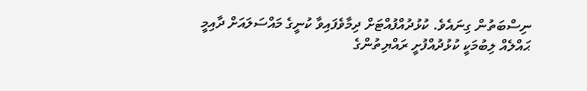ނިސްބަތުން ގިނައެވެ. ކުޅުދުއްފުއްޓަށް ދިމާވެފައިވާ ކުނީގެ މައްސަލައަށް ދާއިމީ ޙައްލެއް ލިބުމަކީ ކުޅުދުއްފުށީ ރައްޔިތުންގެ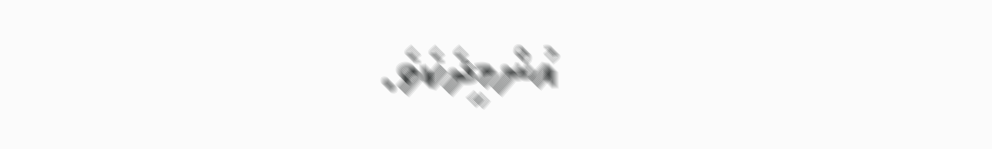އުންމީދެކެވެ.